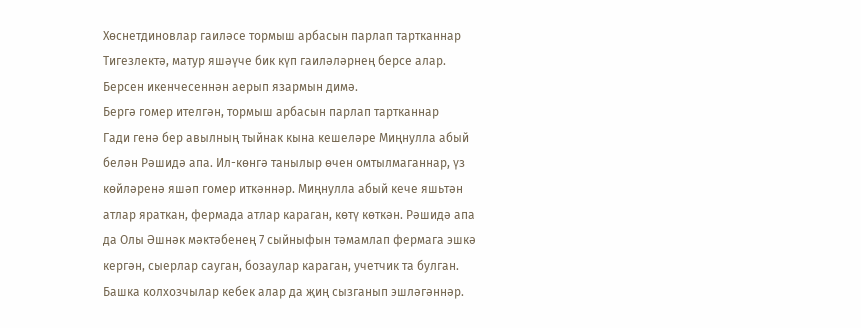Хөснетдиновлар гаиләсе тормыш арбасын парлап тартканнар
Тигезлектә, матур яшәүче бик күп гаиләләрнең берсе алар. Берсен икенчесеннән аерып язармын димә.
Бергә гомер ителгән, тормыш арбасын парлап тартканнар
Гади генә бер авылның тыйнак кына кешеләре Миңнулла абый белән Рәшидә апа. Ил-көнгә танылыр өчен омтылмаганнар, үз көйләренә яшәп гомер иткәннәр. Миңнулла абый кече яшьтән атлар яраткан, фермада атлар караган, көтү көткән. Рәшидә апа да Олы Әшнәк мәктәбенең 7 сыйныфын тәмамлап фермага эшкә кергән, сыерлар сауган, бозаулар караган, учетчик та булган. Башка колхозчылар кебек алар да җиң сызганып эшләгәннәр.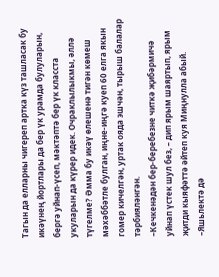Тагын да елларны чигереп артка күз ташласак бу икәүнең йортлары да бер үк урамда булуларын, бергә уйнап-үсеп, мәктәптә бер үк класста укуларын да күрер идек. Очраклылыкмы, әллә түгелме? Әмма бу икәү өлешенә тигән көмеш мәхәббәтле булган, иңне-иңгә куеп 60 елга якын гомер кичелгән, уртак ояда эшчән, тырыш балалар тәрбияләнгән.
–Кечкенәдән бер-беребезне читкә җибәрмичә уйнап үстек шул без, – дип ярым шаяртып, ярым җитди кыяфәттә әйтеп куя Миңнулла абый. –Яшьлектә дә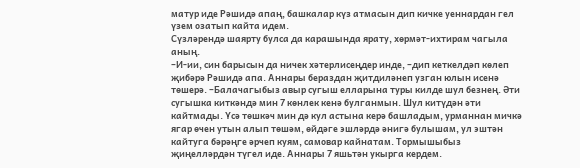матур иде Рәшидә апаң, башкалар күз атмасын дип кичке уеннардан гел үзем озатып кайта идем.
Сүзләрендә шаярту булса да карашында ярату, хөрмәт-ихтирам чагыла аның.
–И-ии, син барысын да ничек хәтерлисеңдер инде, –дип кеткелдәп көлеп җибәрә Рәшидә апа. Аннары бераздан җитдиләнеп узган юлын исенә төшерә. –Балачагыбыз авыр сугыш елларына туры килде шул безнең. Әти сугышка киткәндә мин 7 көнлек кенә булганмын. Шул китүдән әти кайтмады. Үсә төшкәч мин дә кул астына керә башладым, урманнан мичкә ягар өчен утын алып төшәм, өйдәге эшләрдә әнигә булышам, ул эштән кайтуга бәрәңге әрчеп куям, самовар кайнатам. Тормышыбыз җиңелләрдән түгел иде. Аннары 7 яшьтән укырга кердем.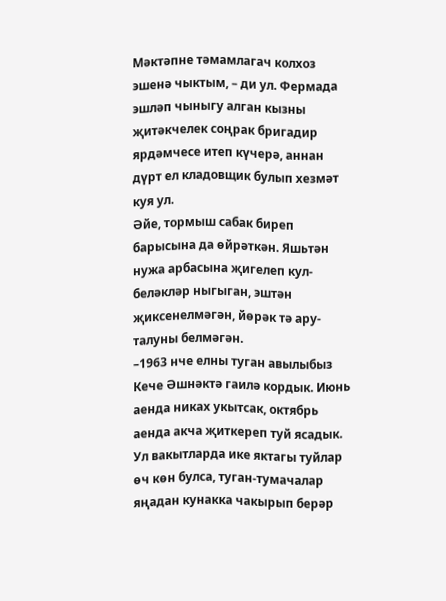Мәктәпне тәмамлагач колхоз эшенә чыктым, – ди ул. Фермада эшләп чыныгу алган кызны җитәкчелек соңрак бригадир ярдәмчесе итеп күчерә, аннан дүрт ел кладовщик булып хезмәт куя ул.
Әйе, тормыш сабак биреп барысына да өйрәткән. Яшьтән нужа арбасына җигелеп кул-беләкләр ныгыган, эштән җиксенелмәгән, йөрәк тә ару-талуны белмәгән.
–1963 нче елны туган авылыбыз Кече Әшнәктә гаилә кордык. Июнь аенда никах укытсак, октябрь аенда акча җиткереп туй ясадык. Ул вакытларда ике яктагы туйлар өч көн булса, туган-тумачалар яңадан кунакка чакырып берәр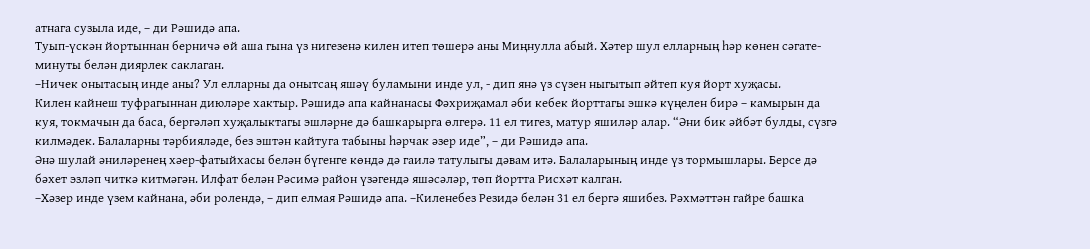атнага сузыла иде, – ди Рәшидә апа.
Туып-үскән йортыннан берничә өй аша гына үз нигезенә килен итеп төшерә аны Миңнулла абый. Хәтер шул елларның һәр көнен сәгате-минуты белән диярлек саклаган.
–Ничек онытасың инде аны? Ул елларны да онытсаң яшәү буламыни инде ул, - дип янә үз сүзен ныгытып әйтеп куя йорт хуҗасы.
Килен кайнеш туфрагыннан диюләре хактыр. Рәшидә апа кайнанасы Фәхриҗамал әби кебек йорттагы эшкә күңелен бирә – камырын да куя, токмачын да баса, бергәләп хуҗалыктагы эшләрне дә башкарырга өлгерә. 11 ел тигез, матур яшиләр алар. “Әни бик әйбәт булды, сүзгә килмәдек. Балаларны тәрбияләде, без эштән кайтуга табыны һәрчак әзер иде”, – ди Рәшидә апа.
Әнә шулай әниләренең хәер-фатыйхасы белән бүгенге көндә дә гаилә татулыгы дәвам итә. Балаларының инде үз тормышлары. Берсе дә бәхет эзләп читкә китмәгән. Илфат белән Рәсимә район үзәгендә яшәсәләр, төп йортта Рисхәт калган.
–Хәзер инде үзем кайнана, әби ролендә, – дип елмая Рәшидә апа. –Киленебез Резидә белән 31 ел бергә яшибез. Рәхмәттән гайре башка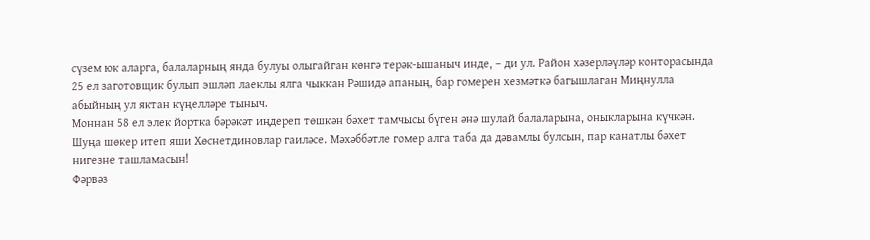сүзем юк аларга, балаларның янда булуы олыгайган көнгә терәк-ышаныч инде, – ди ул. Район хәзерләүләр конторасында 25 ел заготовщик булып эшләп лаеклы ялга чыккан Рәшидә апаның, бар гомерен хезмәткә багышлаган Миңнулла абыйның ул яктан күңелләре тыныч.
Моннан 58 ел элек йортка бәрәкәт иңдереп төшкән бәхет тамчысы бүген әнә шулай балаларына, оныкларына күчкән. Шуңа шөкер итеп яши Хөснетдиновлар гаиләсе. Мәхәббәтле гомер алга таба да дәвамлы булсын, пар канатлы бәхет нигезне ташламасын!
Фәрвәз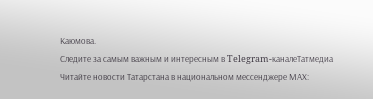Каюмова.
Следите за самым важным и интересным в Telegram-каналеТатмедиа
Читайте новости Татарстана в национальном мессенджере MАХ: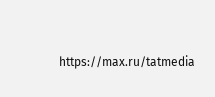https://max.ru/tatmedia